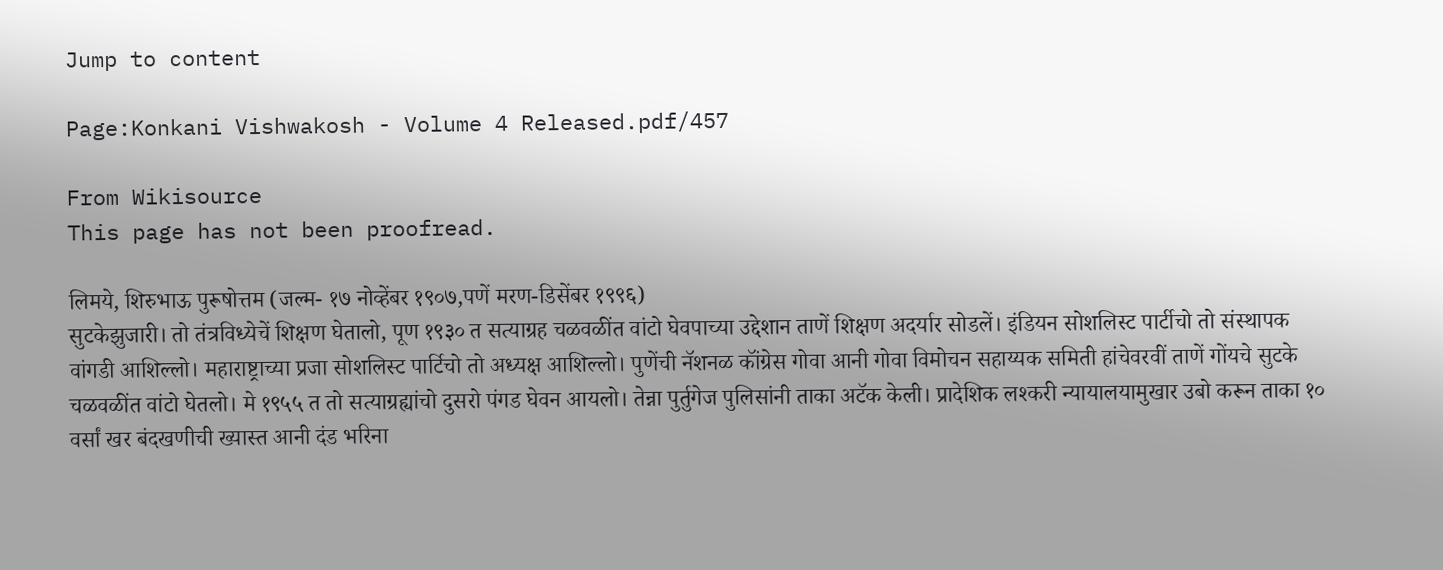Jump to content

Page:Konkani Vishwakosh - Volume 4 Released.pdf/457

From Wikisource
This page has not been proofread.

लिमये, शिरुभाऊ पुरूषोत्तम (जल्म- १७ नोव्हेंबर १९०७,पणें मरण-डिसेंबर १९९६)
सुटकेझुजारी। तो तंत्रविध्येचें शिक्षण घेतालो, पूण १९३० त सत्याग्रह चळवळींत वांटो घेवपाच्या उद्देशान ताणें शिक्षण अदर्यार सोडलें। इंडियन सोशलिस्ट पार्टीचो तो संस्थापक वांगडी आशिल्लो। महाराष्ट्राच्या प्रजा सोशलिस्ट पार्टिचो तो अध्यक्ष आशिल्लो। पुणेंची नॅशनळ कॉंग्रेस गोवा आनी गोवा विमोचन सहाय्यक समिती हांचेवरवीं ताणें गोंयचे सुटके चळवळींत वांटो घेतलो। मे १९५५ त तो सत्याग्रह्यांचो दुसरो पंगड घेवन आयलो। तेन्ना पुर्तुगेज पुलिसांनी ताका अटॅक केली। प्रादेशिक लश्करी न्यायालयामुखार उबो करून ताका १० वर्सां खर बंदखणीची ख्यास्त आनी दंड भरिना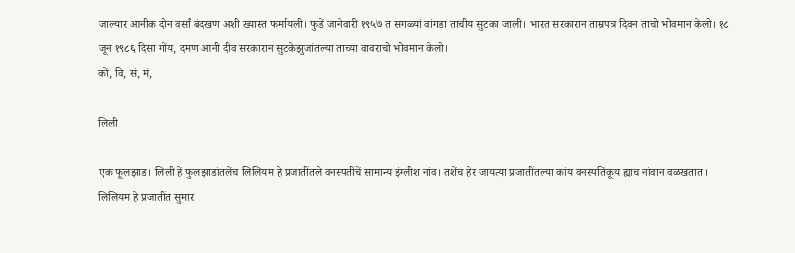जाल्यार आनीक दोन वर्सां बंदखण अशी ख्यास्त फर्मायली। फुडें जानेवारी १९५७ त सगळ्यां वांगडा ताचीय सुटका जाली। भारत सरकारान ताम्रपत्र दिवन ताचो भोवमान केलो। १८ जून १९८६ दिसा गोंय, दमण आनी दीव सरकारान सुटकेझुजांतल्या ताच्या वावराचो भोवमान केलो।
कों, वि, सं, मं,

लिली

एक फूलझाड। लिली हें फुलझाडांतलेंच लिलियम हे प्रजातींतले वनस्पतींचें सामान्य इंग्लीश नांव। तशेंच हेर जायत्या प्रजातींतल्या कांय वनस्पतिंकूय ह्याच नांवान वळखतात।
लिलियम हे प्रजातींत सुमार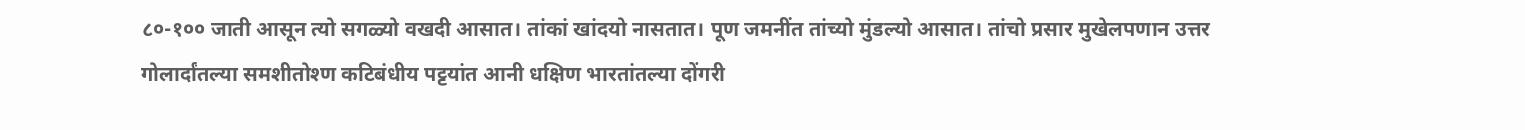८०-१०० जाती आसून त्यो सगळ्यो वखदी आसात। तांकां खांदयो नासतात। पूण जमनींत तांच्यो मुंडल्यो आसात। तांचो प्रसार मुखेलपणान उत्तर गोलार्दांतल्या समशीतोश्ण कटिबंधीय पट्टयांत आनी धक्षिण भारतांतल्या दोंगरी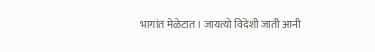भागांत मेळेटात। जायत्यो विदेशी जाती आनी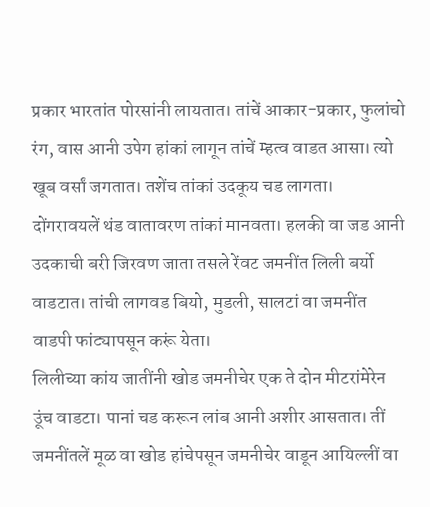प्रकार भारतांत पोरसांनी लायतात। तांचें आकार-प्रकार, फुलांचो रंग, वास आनी उपेग हांकां लागून तांचें म्हत्व वाडत आसा। त्यो खूब वर्सां जगतात। तशेंच तांकां उदकूय चड लागता। दोंगरावयलें थंड वातावरण तांकां मानवता। हलकी वा जड आनी उदकाची बरी जिरवण जाता तसले रेंवट जमनींत लिली बर्यो वाडटात। तांची लागवड बियो, मुडली, सालटां वा जमनींत वाडपी फांट्यापसून करूं येता।
लिलीच्या कांय जातींनी खोड जमनीचेर एक ते दोन मीटरांमेरेन उूंच वाडटा। पानां चड करून लांब आनी अशीर आसतात। तीं जमनींतलें मूळ वा खोड हांचेपसून जमनीचेर वाडून आयिल्लीं वा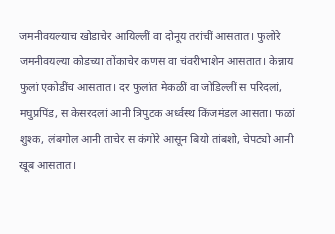जमनीवयल्याच खोडाचेर आयिल्लीं वा दोनूय तरांचीं आसतात। फुलोरे जमनीवयल्या कोडच्या तोंकाचेर कणस वा चंवरीभाशेन आसतात। केन्नाय फुलां एकोडींच आसतात। दर फुलांत मेकळीं वा जोडिल्लीं स परिदलां, मघुप्रपिंड, स केसरदलां आनी त्रिपुटक अर्ध्वस्थ किंजमंडल आसता। फळां शुश्क, लंबगोल आनी ताचेर स कंगोरे आसून बियो तांबशो, चेपट्यो आनी खूब आसतात।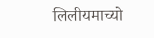लिलीयमाच्यो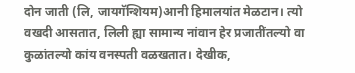दोन जाती (लि, जायगॅन्शियम)आनी हिमालयांत मेळटान। त्यो वखदी आसतात, लिली ह्या सामान्य नांवान हेर प्रजातींतल्यो वा कुळांतल्यो कांय वनस्पती वळखतात। देखीक,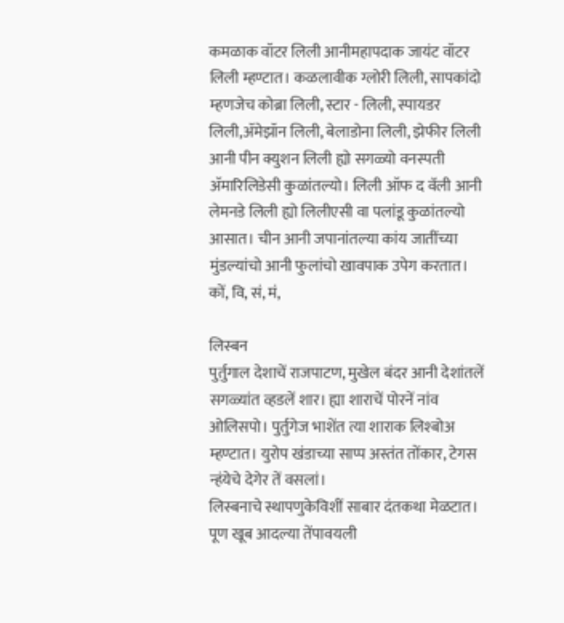कमळाक वॉटर लिली आनीमहापदाक जायंट वॉटर लिली म्हण्टात। कळलावीक ग्लोरी लिली, सापकांदो म्हणजेच कोब्रा लिली, स्टार - लिली, स्पायडर लिली,ॲमेझॉन लिली, बेलाडोना लिली, झेफीर लिली आनी पीन क्युशन लिली ह्यो सगळ्यो वनस्पती ॲमारिलिडेसी कुळांतल्यो। लिली ऑफ द वॅली आनी लेमनडे लिली ह्यो लिलीएसी वा पलांडू कुळांतल्यो आसात। चीन आनी जपानांतल्या कांय जातींच्या मुंडल्यांचो आनी फुलांचो खावपाक उपेग करतात।
कों, वि, सं, मं,

लिस्बन
पुर्तुगाल देशाचें राजपाटण, मुखेल बंदर आनी देशांतलें सगळ्यांत व्हडलें शार। ह्या शाराचें पोरनें नांव ओलिसपो। पुर्तुगेज भाशेंत त्या शाराक लिश्बोअ म्हण्टात। युरोप खंडाच्या साप्प अस्तंत तोंकार, टेगस न्हंयेचे देगेर तें वसलां।
लिस्बनाचे स्थापणुकेविशीं साबार दंतकथा मेळटात। पूण खूब आदल्या तेंपावयली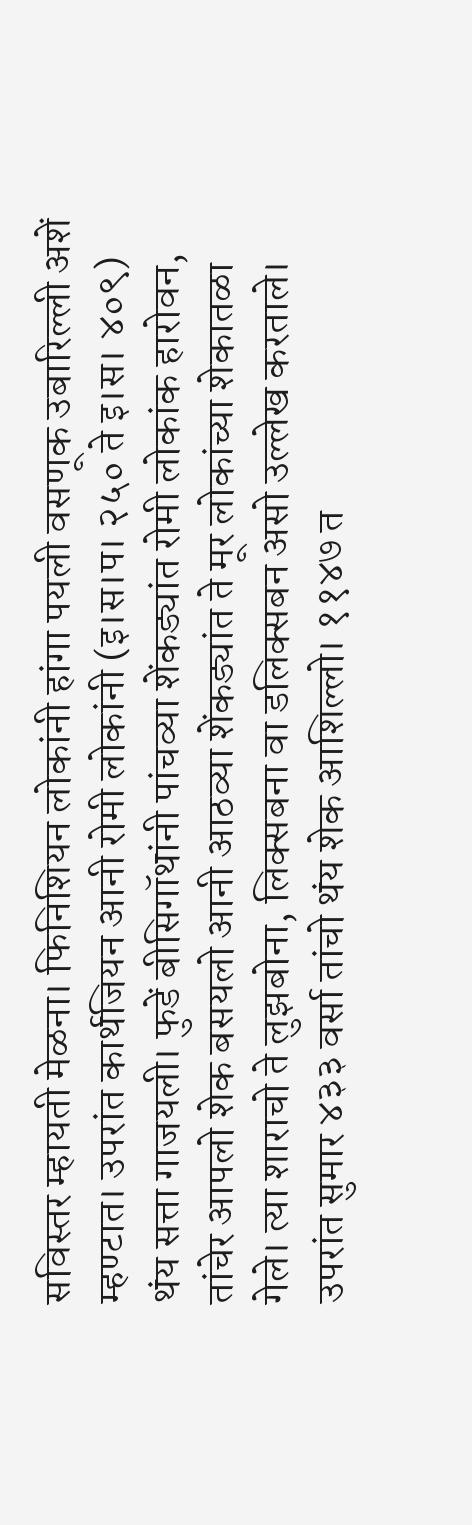सविस्तर म्हायती मेळना। फिनिशियन लोकांनी हांगा पयली वसणूक उबारिल्ली अशें म्हण्टात। उपरांत कार्थजियन आनी रोमी लोकांनी (इ।स।प। २५० ते इ।स। ४०९) थंय सत्ता गाजयली। फुडें बीसिगॉथांनी पांचव्या शेंकड्यांत रोमी लोकांक हारोवन, तांचेर आपलो शेक बसयलो आनी आठव्या शेंकड्यांत ते मूर लोकांच्या शेकातळा गेले। त्या शाराचो ते लुझबोना, लिक्सबना वा डलिक्सबन असो उल्लेख करताले। उपरांत सुमार ४३३ वर्सा तांचो थंय शेक आशिल्लो। ११४७ त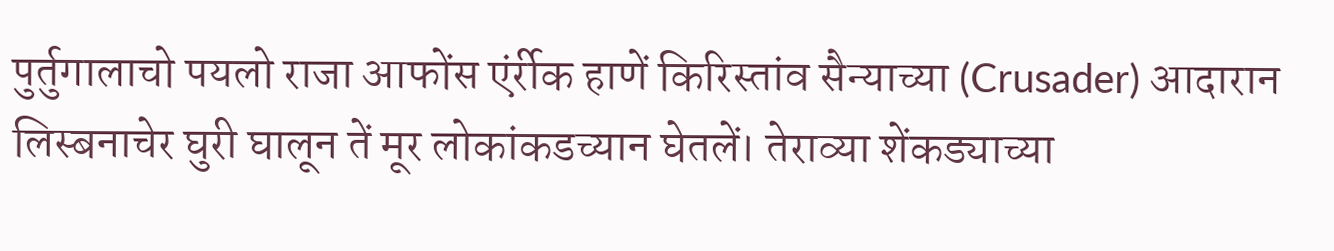पुर्तुगालाचो पयलो राजा आफोंस एंर्रीक हाणें किरिस्तांव सैन्याच्या (Crusader) आदारान लिस्बनाचेर घुरी घालून तें मूर लोकांकडच्यान घेतलें। तेराव्या शेंकड्याच्या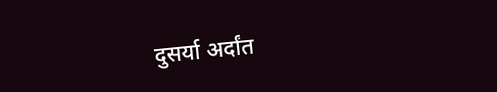दुसर्या अर्दांत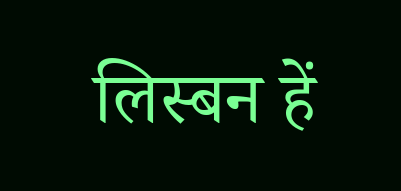लिस्बन हें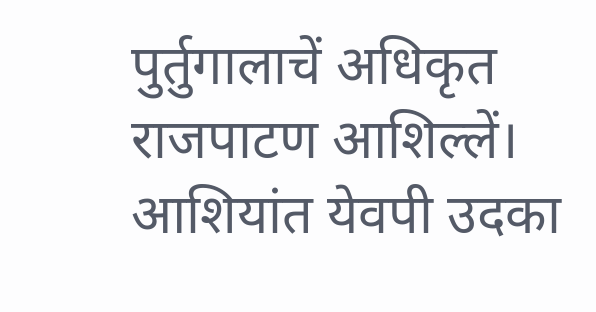पुर्तुगालाचें अधिकृत राजपाटण आशिल्लें। आशियांत येवपी उदका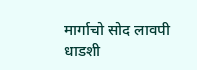मार्गाचो सोद लावपी धाडशी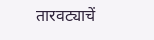तारवट्याचें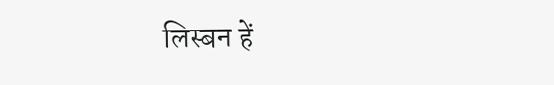लिस्बन हें